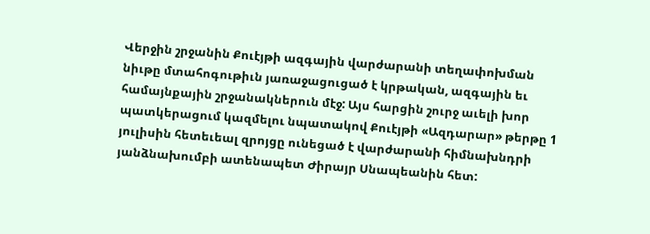Վերջին շրջանին Քուէյթի ազգային վարժարանի տեղափոխման նիւթը մտահոգութիւն յառաջացուցած է կրթական, ազգային եւ համայնքային շրջանակներուն մէջ: Այս հարցին շուրջ աւելի խոր պատկերացում կազմելու նպատակով Քուէյթի «Ազդարար» թերթը 1 յուլիսին հետեւեալ զրոյցը ունեցած է վարժարանի հիմնախնդրի յանձնախումբի ատենապետ Ժիրայր Սնապեանին հետ: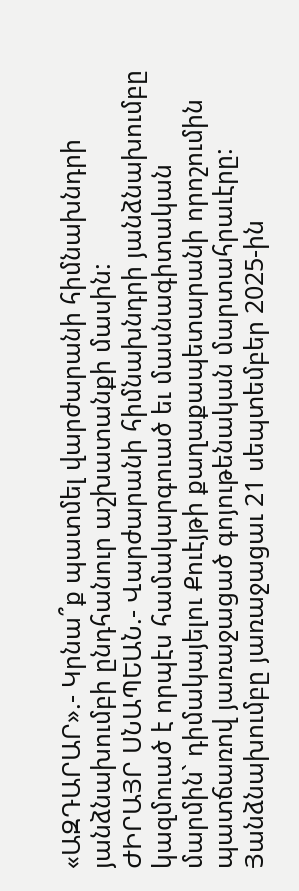«ԱԶԴԱՐԱՐ».- Կրնա՞ք պատմել վարժարանի հիմնախնդրի յանձնախումբի ընդհանուր աշխատանքի մասին:
ԺԻՐԱՅՐ ՍՆԱՊԵԱՆ.- Վարժարանի հիմնախնդրի յանձնախումբը կազմուած է որպէս համակարգուած եւ մասնագիտական մարմին` դիմակայելու Քուէյթի քաղաքապետարանի որոշումին պատճառով յառաջացած գոյութենական մարտահրաւէրը: Յանձնախումբը յառաջացաւ 21 սեպտեմբեր 2025-ին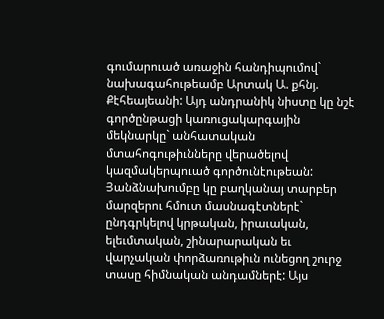գումարուած առաջին հանդիպումով` նախագահութեամբ Արտակ Ա. քհնյ. Քէհեայեանի: Այդ անդրանիկ նիստը կը նշէ գործընթացի կառուցակարգային մեկնարկը` անհատական մտահոգութիւնները վերածելով կազմակերպուած գործունէութեան:
Յանձնախումբը կը բաղկանայ տարբեր մարզերու հմուտ մասնագէտներէ` ընդգրկելով կրթական, իրաւական, ելեւմտական, շինարարական եւ վարչական փորձառութիւն ունեցող շուրջ տասը հիմնական անդամներէ: Այս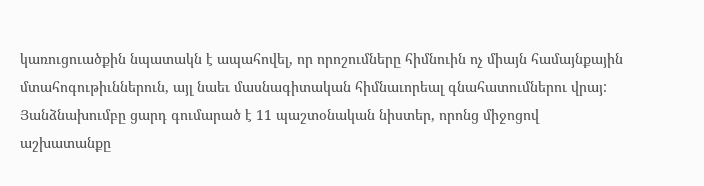կառուցուածքին նպատակն է ապահովել, որ որոշումները հիմնուին ոչ միայն համայնքային մտահոգութիւններուն, այլ նաեւ մասնագիտական հիմնաւորեալ գնահատումներու վրայ:
Յանձնախումբը ցարդ գումարած է 11 պաշտօնական նիստեր, որոնց միջոցով աշխատանքը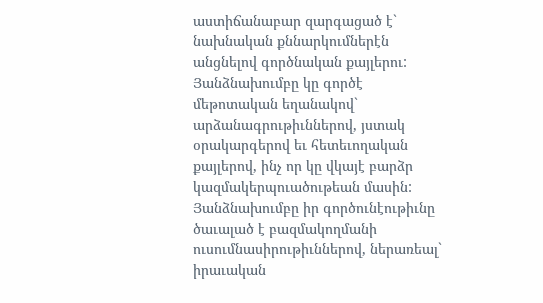աստիճանաբար զարգացած է` նախնական քննարկումներէն անցնելով գործնական քայլերու: Յանձնախումբը կը գործէ մեթոտական եղանակով` արձանագրութիւններով, յստակ օրակարգերով եւ հետեւողական քայլերով, ինչ որ կը վկայէ բարձր կազմակերպուածութեան մասին:
Յանձնախումբը իր գործունէութիւնը ծաւալած է բազմակողմանի ուսումնասիրութիւններով, ներառեալ` իրաւական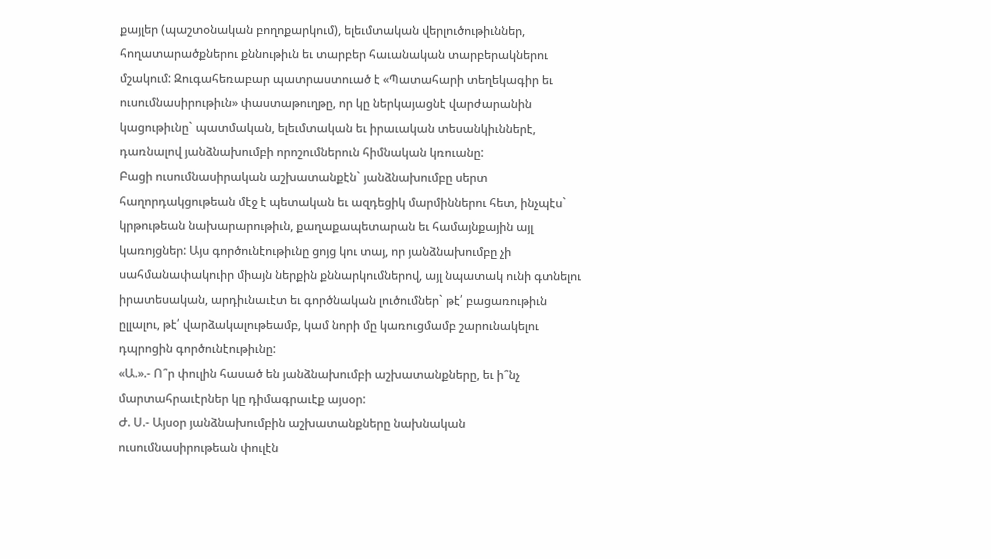քայլեր (պաշտօնական բողոքարկում), ելեւմտական վերլուծութիւններ, հողատարածքներու քննութիւն եւ տարբեր հաւանական տարբերակներու մշակում: Զուգահեռաբար պատրաստուած է «Պատահարի տեղեկագիր եւ ուսումնասիրութիւն» փաստաթուղթը, որ կը ներկայացնէ վարժարանին կացութիւնը` պատմական, ելեւմտական եւ իրաւական տեսանկիւններէ, դառնալով յանձնախումբի որոշումներուն հիմնական կռուանը:
Բացի ուսումնասիրական աշխատանքէն` յանձնախումբը սերտ հաղորդակցութեան մէջ է պետական եւ ազդեցիկ մարմիններու հետ, ինչպէս` կրթութեան նախարարութիւն, քաղաքապետարան եւ համայնքային այլ կառոյցներ: Այս գործունէութիւնը ցոյց կու տայ, որ յանձնախումբը չի սահմանափակուիր միայն ներքին քննարկումներով, այլ նպատակ ունի գտնելու իրատեսական, արդիւնաւէտ եւ գործնական լուծումներ` թէ՛ բացառութիւն ըլլալու, թէ՛ վարձակալութեամբ, կամ նորի մը կառուցմամբ շարունակելու դպրոցին գործունէութիւնը:
«Ա.».- Ո՞ր փուլին հասած են յանձնախումբի աշխատանքները, եւ ի՞նչ մարտահրաւէրներ կը դիմագրաւէք այսօր:
Ժ. Ս.- Այսօր յանձնախումբին աշխատանքները նախնական ուսումնասիրութեան փուլէն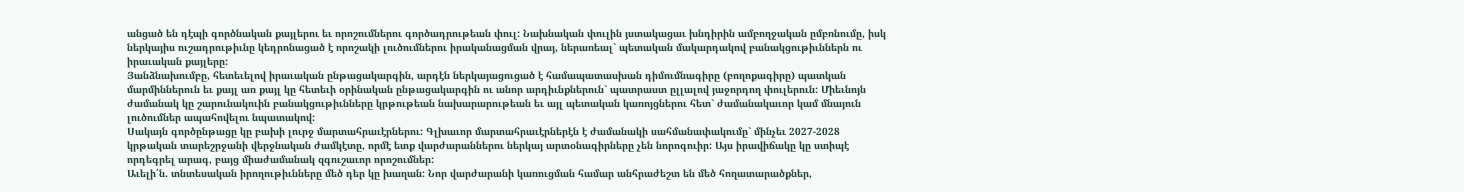անցած են դէպի գործնական քայլերու եւ որոշումներու գործադրութեան փուլ: Նախնական փուլին յստակացաւ խնդիրին ամբողջական ըմբռնումը, իսկ ներկայիս ուշադրութիւնը կեդրոնացած է որոշակի լուծումներու իրականացման վրայ, ներառեալ` պետական մակարդակով բանակցութիւններն ու իրաւական քայլերը:
Յանձնախումբը, հետեւելով իրաւական ընթացակարգին, արդէն ներկայացուցած է համապատասխան դիմումնագիրը (բողոքագիրը) պատկան մարմիններուն եւ քայլ առ քայլ կը հետեւի օրինական ընթացակարգին ու անոր արդիւնքներուն` պատրաստ ըլլալով յաջորդող փուլերուն: Միեւնոյն ժամանակ կը շարունակուին բանակցութիւնները կրթութեան նախարարութեան եւ այլ պետական կառոյցներու հետ` ժամանակաւոր կամ մնայուն լուծումներ ապահովելու նպատակով:
Սակայն գործընթացը կը բախի լուրջ մարտահրաւէրներու: Գլխաւոր մարտահրաւէրներէն է ժամանակի սահմանափակումը` մինչեւ 2027-2028 կրթական տարեշրջանի վերջնական ժամկէտը, որմէ ետք վարժարաններու ներկայ արտօնագիրները չեն նորոգուիր: Այս իրավիճակը կը ստիպէ որդեգրել արագ, բայց միաժամանակ զգուշաւոր որոշումներ:
Աւելի՛ն. տնտեսական իրողութիւնները մեծ դեր կը խաղան: Նոր վարժարանի կառուցման համար անհրաժեշտ են մեծ հողատարածքներ,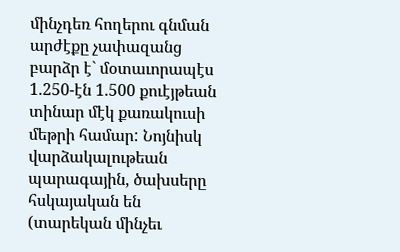մինչդեռ հողերու գնման արժէքը չափազանց բարձր է` մօտաւորապէս 1.250-էն 1.500 քուէյթեան տինար մէկ քառակուսի մեթրի համար: Նոյնիսկ վարձակալութեան պարագային, ծախսերը հսկայական են (տարեկան մինչեւ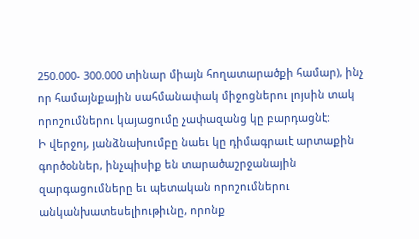250.000- 300.000 տինար միայն հողատարածքի համար), ինչ որ համայնքային սահմանափակ միջոցներու լոյսին տակ որոշումներու կայացումը չափազանց կը բարդացնէ:
Ի վերջոյ, յանձնախումբը նաեւ կը դիմագրաւէ արտաքին գործօններ, ինչպիսիք են տարածաշրջանային զարգացումները եւ պետական որոշումներու անկանխատեսելիութիւնը, որոնք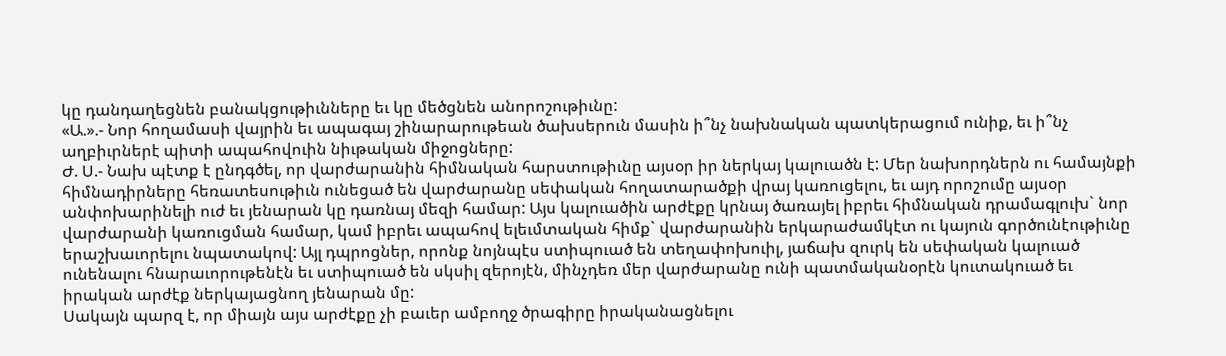կը դանդաղեցնեն բանակցութիւնները եւ կը մեծցնեն անորոշութիւնը:
«Ա.».- Նոր հողամասի վայրին եւ ապագայ շինարարութեան ծախսերուն մասին ի՞նչ նախնական պատկերացում ունիք, եւ ի՞նչ աղբիւրներէ պիտի ապահովուին նիւթական միջոցները:
Ժ. Ս.- Նախ պէտք է ընդգծել, որ վարժարանին հիմնական հարստութիւնը այսօր իր ներկայ կալուածն է: Մեր նախորդներն ու համայնքի հիմնադիրները հեռատեսութիւն ունեցած են վարժարանը սեփական հողատարածքի վրայ կառուցելու, եւ այդ որոշումը այսօր անփոխարինելի ուժ եւ յենարան կը դառնայ մեզի համար: Այս կալուածին արժէքը կրնայ ծառայել իբրեւ հիմնական դրամագլուխ` նոր վարժարանի կառուցման համար, կամ իբրեւ ապահով ելեւմտական հիմք` վարժարանին երկարաժամկէտ ու կայուն գործունէութիւնը երաշխաւորելու նպատակով: Այլ դպրոցներ, որոնք նոյնպէս ստիպուած են տեղափոխուիլ, յաճախ զուրկ են սեփական կալուած ունենալու հնարաւորութենէն եւ ստիպուած են սկսիլ զերոյէն, մինչդեռ մեր վարժարանը ունի պատմականօրէն կուտակուած եւ իրական արժէք ներկայացնող յենարան մը:
Սակայն պարզ է, որ միայն այս արժէքը չի բաւեր ամբողջ ծրագիրը իրականացնելու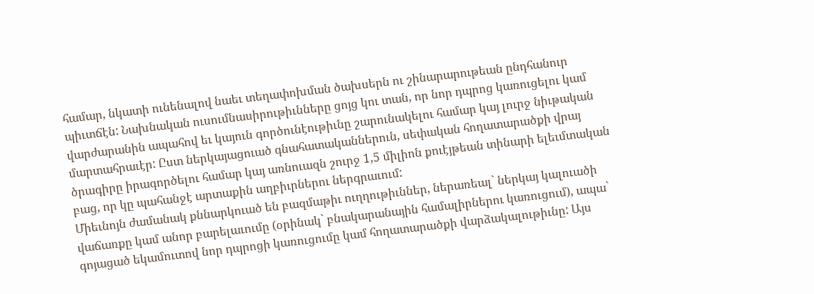համար, նկատի ունենալով նաեւ տեղափոխման ծախսերն ու շինարարութեան ընդհանուր պիւտճէն: Նախնական ուսումնասիրութիւնները ցոյց կու տան, որ նոր դպրոց կառուցելու կամ վարժարանին ապահով եւ կայուն գործունէութիւնը շարունակելու համար կայ լուրջ նիւթական մարտահրաւէր: Ըստ ներկայացուած գնահատականներուն, սեփական հողատարածքի վրայ ծրագիրը իրագործելու համար կայ առնուազն շուրջ 1,5 միլիոն քուէյթեան տինարի ելեւմտական բաց, որ կը պահանջէ արտաքին աղբիւրներու ներգրաւում:
Միեւնոյն ժամանակ քննարկուած են բազմաթիւ ուղղութիւններ, ներառեալ` ներկայ կալուածի վաճառքը կամ անոր բարելաւումը (օրինակ` բնակարանային համալիրներու կառուցում), ապա` գոյացած եկամուտով նոր դպրոցի կառուցումը կամ հողատարածքի վարձակալութիւնը: Այս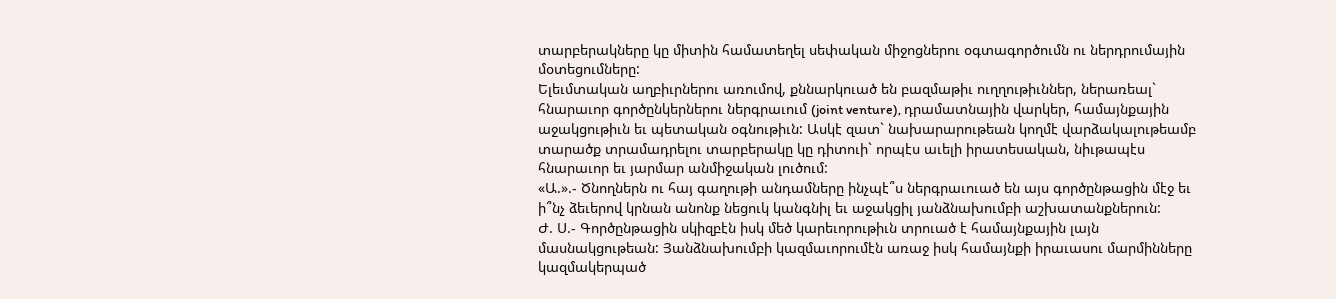տարբերակները կը միտին համատեղել սեփական միջոցներու օգտագործումն ու ներդրումային մօտեցումները:
Ելեւմտական աղբիւրներու առումով, քննարկուած են բազմաթիւ ուղղութիւններ, ներառեալ` հնարաւոր գործընկերներու ներգրաւում (joint venture), դրամատնային վարկեր, համայնքային աջակցութիւն եւ պետական օգնութիւն: Ասկէ զատ` նախարարութեան կողմէ վարձակալութեամբ տարածք տրամադրելու տարբերակը կը դիտուի` որպէս աւելի իրատեսական, նիւթապէս հնարաւոր եւ յարմար անմիջական լուծում:
«Ա.».- Ծնողներն ու հայ գաղութի անդամները ինչպէ՞ս ներգրաւուած են այս գործընթացին մէջ եւ ի՞նչ ձեւերով կրնան անոնք նեցուկ կանգնիլ եւ աջակցիլ յանձնախումբի աշխատանքներուն:
Ժ. Ս.- Գործընթացին սկիզբէն իսկ մեծ կարեւորութիւն տրուած է համայնքային լայն մասնակցութեան: Յանձնախումբի կազմաւորումէն առաջ իսկ համայնքի իրաւասու մարմինները կազմակերպած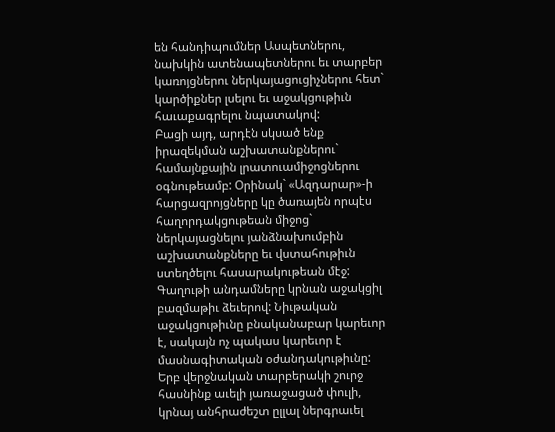են հանդիպումներ Ասպետներու, նախկին ատենապետներու եւ տարբեր կառոյցներու ներկայացուցիչներու հետ` կարծիքներ լսելու եւ աջակցութիւն հաւաքագրելու նպատակով:
Բացի այդ, արդէն սկսած ենք իրազեկման աշխատանքներու` համայնքային լրատուամիջոցներու օգնութեամբ: Օրինակ` «Ազդարար»-ի հարցազրոյցները կը ծառայեն որպէս հաղորդակցութեան միջոց` ներկայացնելու յանձնախումբին աշխատանքները եւ վստահութիւն ստեղծելու հասարակութեան մէջ:
Գաղութի անդամները կրնան աջակցիլ բազմաթիւ ձեւերով: Նիւթական աջակցութիւնը բնականաբար կարեւոր է, սակայն ոչ պակաս կարեւոր է մասնագիտական օժանդակութիւնը: Երբ վերջնական տարբերակի շուրջ հասնինք աւելի յառաջացած փուլի, կրնայ անհրաժեշտ ըլլալ ներգրաւել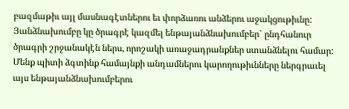բազմաթիւ այլ մասնագէտներու եւ փորձառու անձերու աջակցութիւնը: Յանձնախումբը կը ծրագրէ կազմել ենթայանձնախումբեր` ընդհանուր ծրագրի շրջանակէն ներս, որոշակի առաջադրանքներ ստանձնելու համար: Մենք պիտի ձգտինք համայնքի անդամներու կարողութիւնները ներգրաւել այս ենթայանձնախումբերու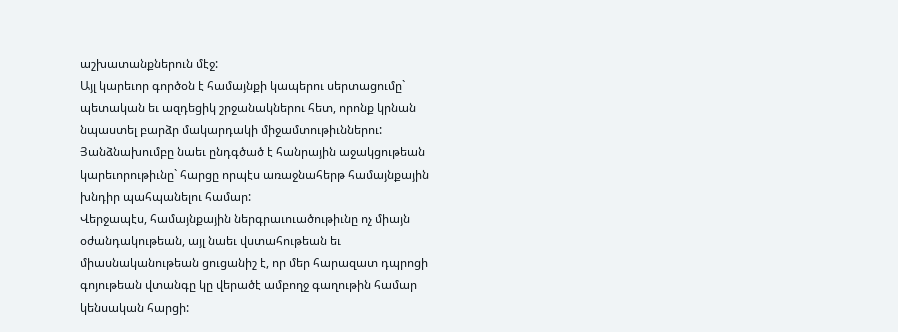աշխատանքներուն մէջ:
Այլ կարեւոր գործօն է համայնքի կապերու սերտացումը` պետական եւ ազդեցիկ շրջանակներու հետ, որոնք կրնան նպաստել բարձր մակարդակի միջամտութիւններու: Յանձնախումբը նաեւ ընդգծած է հանրային աջակցութեան կարեւորութիւնը` հարցը որպէս առաջնահերթ համայնքային խնդիր պահպանելու համար:
Վերջապէս, համայնքային ներգրաւուածութիւնը ոչ միայն օժանդակութեան, այլ նաեւ վստահութեան եւ միասնականութեան ցուցանիշ է, որ մեր հարազատ դպրոցի գոյութեան վտանգը կը վերածէ ամբողջ գաղութին համար կենսական հարցի: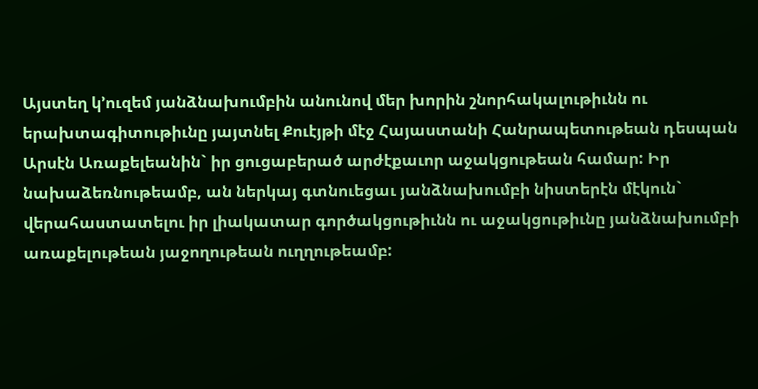Այստեղ կ’ուզեմ յանձնախումբին անունով մեր խորին շնորհակալութիւնն ու երախտագիտութիւնը յայտնել Քուէյթի մէջ Հայաստանի Հանրապետութեան դեսպան Արսէն Առաքելեանին` իր ցուցաբերած արժէքաւոր աջակցութեան համար: Իր նախաձեռնութեամբ, ան ներկայ գտնուեցաւ յանձնախումբի նիստերէն մէկուն` վերահաստատելու իր լիակատար գործակցութիւնն ու աջակցութիւնը յանձնախումբի առաքելութեան յաջողութեան ուղղութեամբ: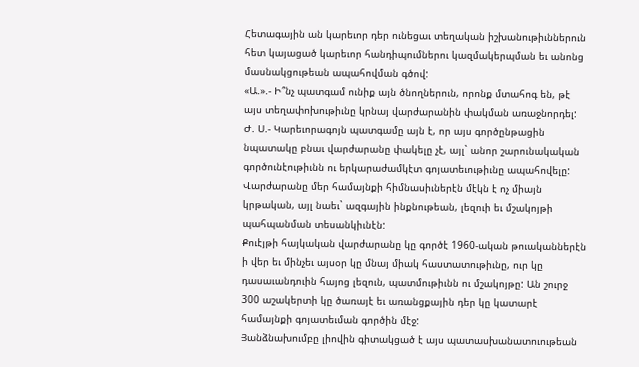Հետագային ան կարեւոր դեր ունեցաւ տեղական իշխանութիւններուն հետ կայացած կարեւոր հանդիպումներու կազմակերպման եւ անոնց մասնակցութեան ապահովման գծով:
«Ա.».- Ի՞նչ պատգամ ունիք այն ծնողներուն, որոնք մտահոգ են, թէ այս տեղափոխութիւնը կրնայ վարժարանին փակման առաջնորդել:
Ժ. Ս.- Կարեւորագոյն պատգամը այն է, որ այս գործընթացին նպատակը բնաւ վարժարանը փակելը չէ, այլ` անոր շարունակական գործունէութիւնն ու երկարաժամկէտ գոյատեւութիւնը ապահովելը: Վարժարանը մեր համայնքի հիմնասիւներէն մէկն է ոչ միայն կրթական, այլ նաեւ` ազգային ինքնութեան, լեզուի եւ մշակոյթի պահպանման տեսանկիւնէն:
Քուէյթի հայկական վարժարանը կը գործէ 1960-ական թուականներէն ի վեր եւ մինչեւ այսօր կը մնայ միակ հաստատութիւնը, ուր կը դասաւանդուին հայոց լեզուն, պատմութիւնն ու մշակոյթը: Ան շուրջ 300 աշակերտի կը ծառայէ եւ առանցքային դեր կը կատարէ համայնքի գոյատեւման գործին մէջ:
Յանձնախումբը լիովին գիտակցած է այս պատասխանատուութեան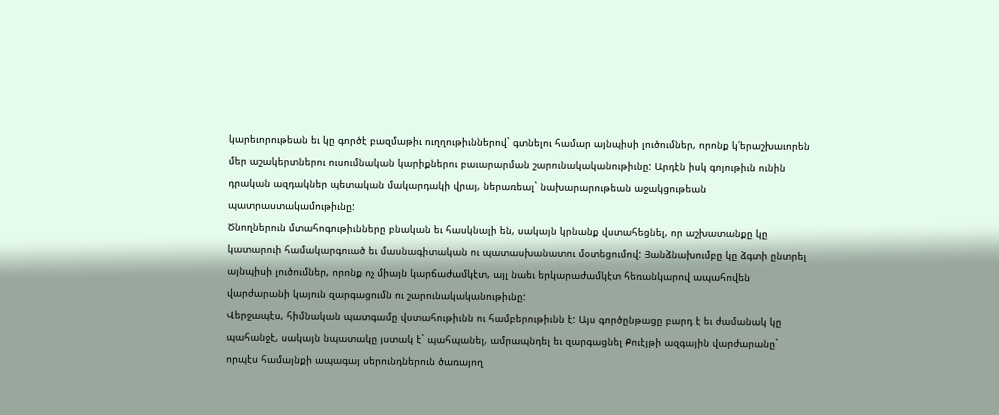կարեւորութեան եւ կը գործէ բազմաթիւ ուղղութիւններով` գտնելու համար այնպիսի լուծումներ, որոնք կ՛երաշխաւորեն մեր աշակերտներու ուսումնական կարիքներու բաւարարման շարունակականութիւնը: Արդէն իսկ գոյութիւն ունին դրական ազդակներ պետական մակարդակի վրայ, ներառեալ` նախարարութեան աջակցութեան պատրաստակամութիւնը:
Ծնողներուն մտահոգութիւնները բնական եւ հասկնալի են, սակայն կրնանք վստահեցնել, որ աշխատանքը կը կատարուի համակարգուած եւ մասնագիտական ու պատասխանատու մօտեցումով: Յանձնախումբը կը ձգտի ընտրել այնպիսի լուծումներ, որոնք ոչ միայն կարճաժամկէտ, այլ նաեւ երկարաժամկէտ հեռանկարով ապահովեն վարժարանի կայուն զարգացումն ու շարունակականութիւնը:
Վերջապէս, հիմնական պատգամը վստահութիւնն ու համբերութիւնն է: Այս գործընթացը բարդ է եւ ժամանակ կը պահանջէ, սակայն նպատակը յստակ է` պահպանել, ամրապնդել եւ զարգացնել Քուէյթի ազգային վարժարանը` որպէս համայնքի ապագայ սերունդներուն ծառայող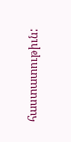հաստատութիւն: